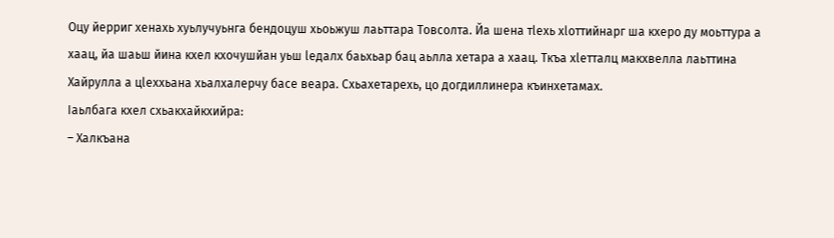Оцу йерриг хенахь хуьлучуьнга бендоцуш хьоьжуш лаьттара Товсолта. Йа шена тӏехь хӏоттийнарг ша кхеро ду моьттура а хаац, йа шаьш йина кхел кхочушйан уьш ӏедалх баьхьар бац аьлла хетара а хаац. Ткъа хӏетталц макхвелла лаьттина Хайрулла а цӏеххьана хьалхалерчу басе веара. Схьахетарехь, цо догдиллинера къинхетамах.
Ӏаьлбага кхел схьакхайкхийра:
– Халкъана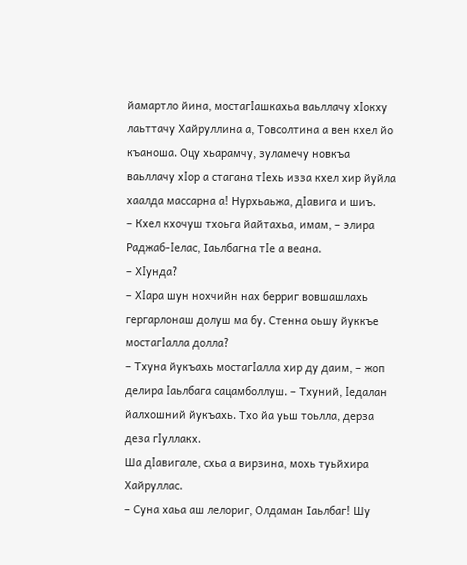йамартло йина, мостагӏашкахьа ваьллачу хӏокху лаьттачу Хайруллина а, Товсолтина а вен кхел йо къаноша. Оцу хьарамчу, зуламечу новкъа ваьллачу хӏор а стагана тӏехь изза кхел хир йуйла хаалда массарна а! Нурхьаьжа, дӏавига и шиъ.
– Кхел кхочуш тхоьга йайтахьа, имам, – элира Раджаб-ӏелас, Іаьлбагна тӏе а веана.
– Хӏунда?
– Хӏара шун нохчийн нах берриг вовшашлахь гергарлонаш долуш ма бу. Стенна оьшу йуккъе мостагӏалла долла?
– Тхуна йукъахь мостагӏалла хир ду даим, – жоп делира ӏаьлбага сацамболлуш. – Тхуний, ӏедалан йалхошний йукъахь. Тхо йа уьш тоьлла, дерза деза гӏуллакх.
Ша дӏавигале, схьа а вирзина, мохь туьйхира Хайруллас.
– Суна хаьа аш лелориг, Олдаман Іаьлбаг! Шу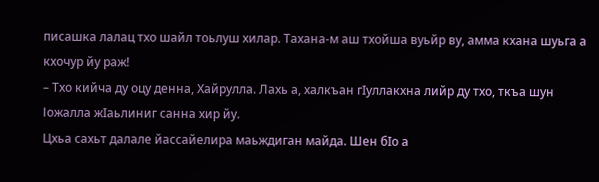писашка лалац тхо шайл тоьлуш хилар. Тахана-м аш тхойша вуьйр ву, амма кхана шуьга а кхочур йу раж!
– Тхо кийча ду оцу денна, Хайрулла. Лахь а, халкъан гӏуллакхна лийр ду тхо, ткъа шун Іожалла жӏаьлиниг санна хир йу.
Цхьа сахьт далале йассайелира маьждиган майда. Шен бӏо а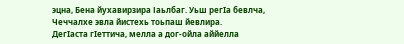эцна, Бена йухавирзира Іаьлбаг. Уьш регӏа бевлча, Чеччалхе эвла йистехь тоьпаш йевлира.
Дегӏаста гӏеттича, мелла а дог-ойла аййелла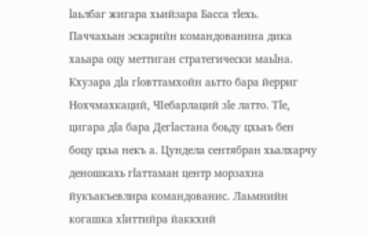ӏаьлбаг жигара хьийзара Басса тӏехь.
Паччахьан эскарийн командованина дика хаьара оцу меттиган стратегически маьӏна. Кхузара дӏа гӏовттамхойн аьтто бара йерриг Нохчмахкаций, ЧІебарлаций зӏе латто. Тӏе, цигара дӏа бара Дегӏастана боьду цхьаъ бен боцу цхьа некъ а. Цундела сентябран хьалхарчу деношкахь гӏаттаман центр морзахна йукъакъевлира командованис. Лаьмнийн когашка хӏиттийра йаккхий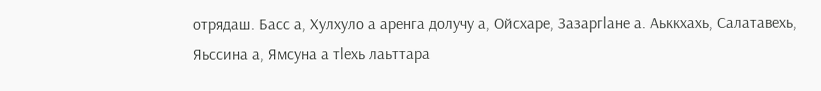отрядаш. Басс а, Хулхуло а аренга долучу а, Ойсхаре, Зазаргӏане а. Аьккхахь, Салатавехь, Яьссина а, Ямсуна а тӏехь лаьттара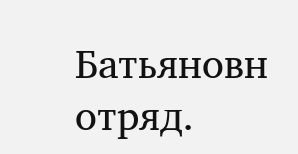Батьяновн отряд.